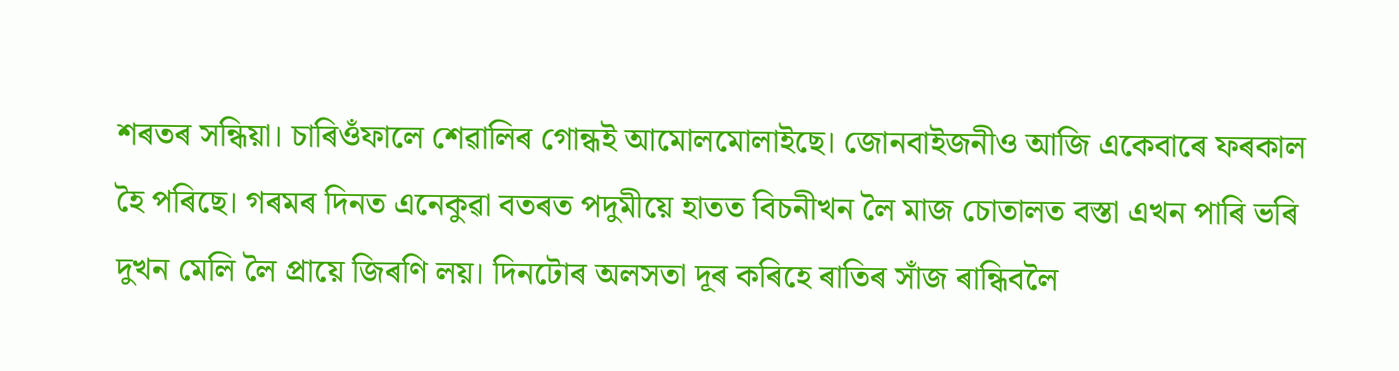শৰতৰ সন্ধিয়া। চাৰিওঁফালে শেৱালিৰ গোন্ধই আমোলমোলাইছে। জোনবাইজনীও আজি একেবাৰে ফৰকাল হৈ পৰিছে। গৰমৰ দিনত এনেকুৱা বতৰত পদুমীয়ে হাতত বিচনীখন লৈ মাজ চোতালত বস্তা এখন পাৰি ভৰি দুখন মেলি লৈ প্ৰায়ে জিৰণি লয়। দিনটোৰ অলসতা দূৰ কৰিহে ৰাতিৰ সাঁজ ৰান্ধিবলৈ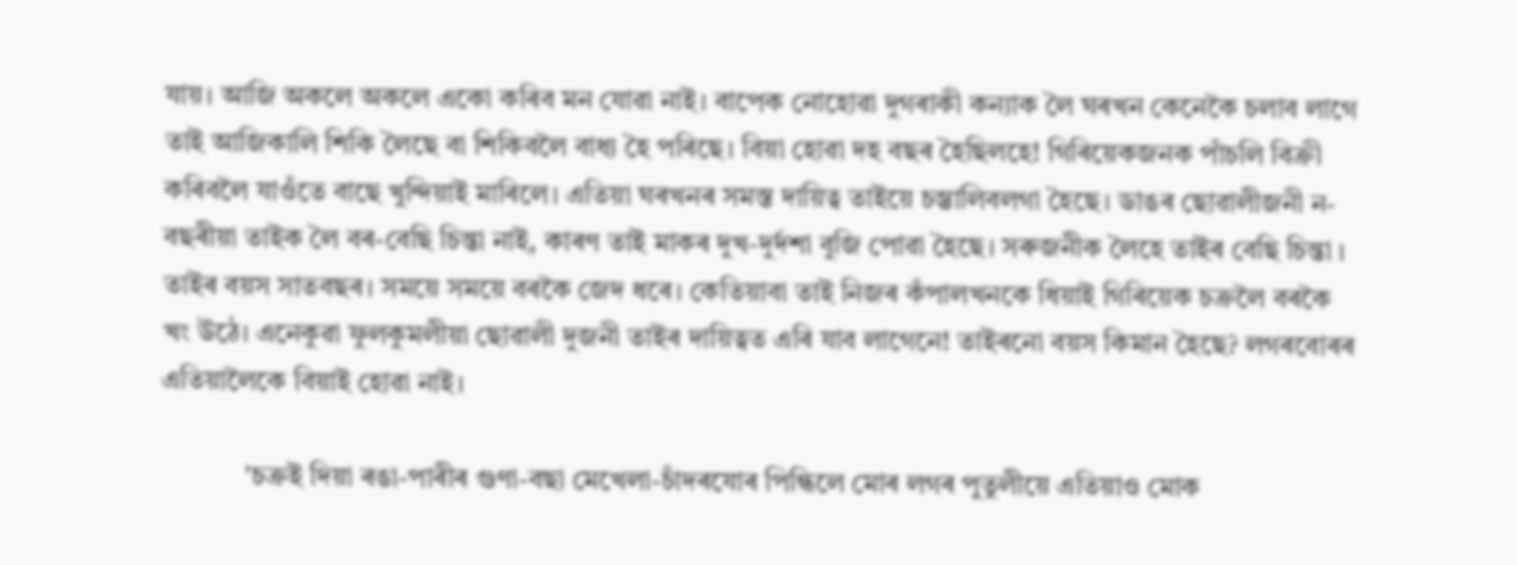যায়। আজি অকলে অকলে একো কৰিব মন যোৱা নাই। বাপেক নোহোৱা দুগৰাকী কন্যাক লৈ ঘৰখন কেনেকৈ চলাব লাগে তাই আজিকালি শিকি লৈছে বা শিকিবলৈ বাধ্য হৈ পৰিছে। বিয়া হোৱা দহ বছৰ হৈছিলহে! গিৰিয়েকজনক পাঁচলি বিক্ৰী কৰিবলৈ যাওঁতে বাছে খুন্দিয়াই মাৰিলে। এতিয়া ঘৰখনৰ সমস্ত দায়িত্ব তাইয়ে চম্ভালিবলগা হৈছে। ডাঙৰ ছোৱালীজনী ন-বছৰীয়া তাইক লৈ বৰ-বেছি চিন্তা নাই, কাৰণ তাই মাকৰ দুখ-দুৰ্দশা বুজি পোৱা হৈছে। সৰুজনীক লৈহে তাইৰ বেছি চিন্তা । তাইৰ বয়স সাতবছৰ। সময়ে সময়ে বৰকৈ জেদ ধৰে। কেতিয়াবা তাই নিজৰ কঁপালখনকে ধিয়াই গিৰিয়েক চক্ৰলৈ বৰকৈ খং উঠে। এনেকুৱা ফুলকুমলীয়া ছোৱালী দুজনী তাইৰ দায়িত্বত এৰি যাব লাগেনে! তাইৰনো বয়স কিমান হৈছে? লগৰবোৰৰ এতিয়ালৈকে বিয়াই হোৱা নাই।

            'চক্ৰই দিয়া ৰঙা-পাৰীৰ গুণা-বছা মেখেলা-চাঁদৰযোৰ পিন্ধিলে মোৰ লগৰ পুতুলীয়ে এতিয়াও মোক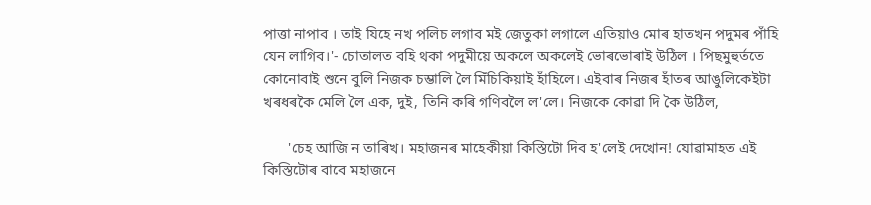পাত্তা নাপাব । তাই যিহে নখ পলিচ লগাব মই জেতুকা লগালে এতিয়াও মোৰ হাতখন পদুমৰ পাঁহি যেন লাগিব।'- চোতালত বহি থকা পদুমীয়ে অকলে অকলেই ভোৰভোৰাই উঠিল । পিছমুহুৰ্ততে কোনোবাই শুনে বুলি নিজক চম্ভালি লৈ মিঁচিকিয়াই হাঁহিলে। এইবাৰ নিজৰ হাঁতৰ আঙুলিকেইটা খৰধৰকৈ মেলি লৈ এক, দুই, তিনি কৰি গণিবলৈ ল'লে। নিজকে কোৱা দি কৈ উঠিল,

       'চেহ আজি ন তাৰিখ। মহাজনৰ মাহেকীয়া কিস্তিটো দিব হ'লেই দেখোন! যোৱামাহত এই কিস্তিটোৰ বাবে মহাজনে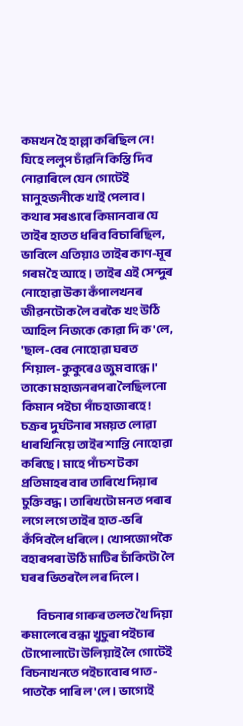কমখন হৈ হাল্লা কৰিছিল নে! যিহে ললুপ চাঁৱনি কিস্তি দিব নোৱাৰিলে যেন গোটেই মানুহজনীকে খাই পেলাব। কথাৰ সৰঙাৰে কিমানবাৰ যে তাইৰ হাতত ধৰিব বিচাৰিছিল, ভাবিলে এতিয়াও তাইৰ কাণ-মূৰ গৰম হৈ আহে। তাইৰ এই সেন্দুৰ নোহোৱা উকা কঁপালখনৰ জীৱনটোক লৈ বৰকৈ খং উঠি আহিল নিজকে কোৱা দি ক'লে, 'ছাল-বেৰ নোহোৱা ঘৰত শিয়াল-কুকুৰেও জুম বান্ধে।' তাকো মহাজনৰপৰা লৈছিলনো কিমান পইচা পাঁচহাজাৰহে!  চক্ৰৰ দুৰ্ঘটনাৰ সময়ত লোৱা ধাৰখিনিয়ে তাইৰ শান্তি নোহোৱা কৰিছে। মাহে পাঁচশ টকা প্ৰতিমাহৰ বাৰ তাৰিখে দিয়াৰ চুক্তিবদ্ধ। তাৰিখটো মনত পৰাৰ লগে লগে তাইৰ হাত-ভৰি কঁপিবলৈ ধৰিলে। খোপজোপকৈ বহাৰপৰা উঠি মাটিৰ চাঁকিটো লৈ ঘৰৰ ভিতৰলৈ লৰ দিলে।

        বিচনাৰ গাৰুৰ তলত থৈ দিয়া ৰুমালেৰে বন্ধা খুচুৰা পইচাৰ টোপোলাটো উলিয়াই লৈ গোটেই বিচনাখনতে পইচাবোৰ পাত-পাতকৈ পাৰি ল'লে। ভাগ্যেই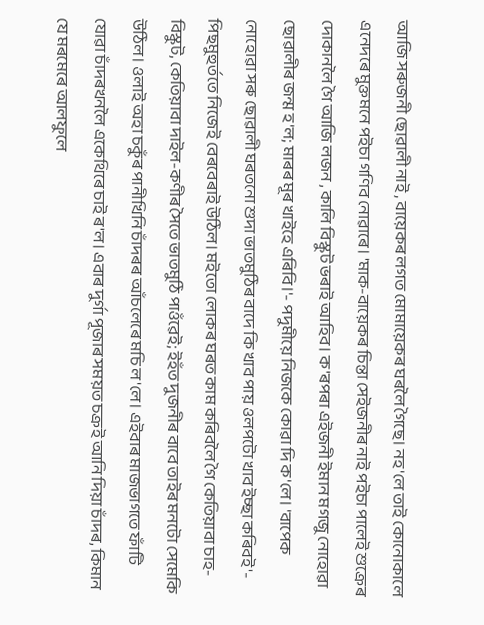আজি সৰুজনী ছোৱালী নাই , বায়েকৰ লগত মোমায়েকৰ ঘৰলৈ গৈছে। নহ'লে তাই কোনোকালে এনেদৰে মুক্তমনে পইচা গণিব নোৱাৰে। 'মাক-বায়েকৰ চিন্তা সেইজনীৰ নাই পইচা পালেই শুক্ৰেৰ দোকানলৈ গৈ আজি লজন , কালি বিস্কুট ভৰাই আহিব। ক'ৰপৰা এইজনী ইমান মগজু নোহোৱা ছোৱালীৰ জন্ম হ'ল; মাৰৰ মূৰ খাইহে এৰিবি।'- পদুমীয়ে নিজকে কোৱা দি ক'লে। 'বাপেক নোহোৱা সৰু ছোৱালী ঘৰতনো শুদা ভাতমুঠিৰ বাদে কি খাব পায় ওলপটো খাব ইচ্ছা কৰিবই'- পিছমুহুৰ্ততে নিজেই বেৰবেৰাই উঠিল। মইতো লোকৰ ঘৰত কাম কৰিবলৈ গৈ কেতিয়াবা চাহ-বিস্কুট, কেতিয়াবা দাইল-কণীৰ সৈতে ভাতমুঠি পাওঁৱেই; ইহঁত দুজনীৰ বাবে তাইৰ মনটো সেমেকি উঠিল। ওলাই অহা চকুঁৰ পানীখিনি চাঁদৰৰ আঁচলেৰে মচি ল'লে। এইবাৰ মাজভাগতে ফাঁটি যোৱা চাঁদৰখনলৈ একেথিৰে চাই ৰ'ল। এবাৰ দুৰ্গা পূজাৰ সময়ত চক্ৰই আনি দিয়া চাঁদৰ, কিমান যে মৰমেৰে আলফুলে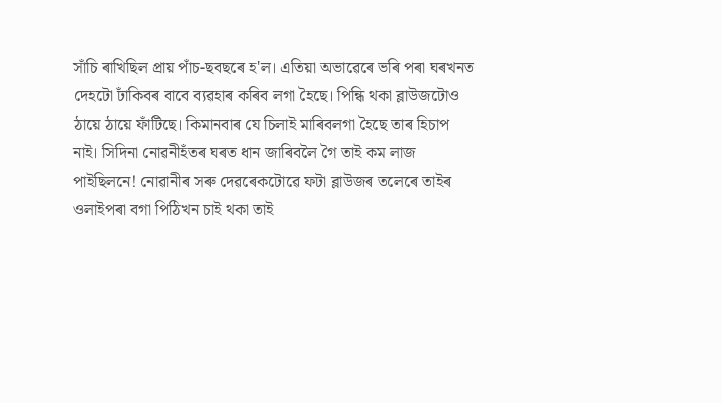সাঁচি ৰাখিছিল প্ৰায় পাঁচ-ছবছৰে হ'ল। এতিয়া অভাৱেৰে ভৰি পৰা ঘৰখনত দেহটো ঢাঁকিবৰ বাবে ব্যৱহাৰ কৰিব লগা হৈছে। পিন্ধি থকা ব্লাউজটোও ঠায়ে ঠায়ে ফাঁটিছে। কিমানবাৰ যে চিলাই মাৰিবলগা হৈছে তাৰ হিচাপ নাই। সিদিনা নোৱনীহঁতৰ ঘৰত ধান জাৰিবলৈ গৈ তাই কম লাজ পাইছিলনে! নোৱানীৰ সৰু দেৱৰেকটোৱে ফটা ব্লাউজৰ তলেৰে তাইৰ ওলাইপৰা বগা পিঠিখন চাই থকা তাই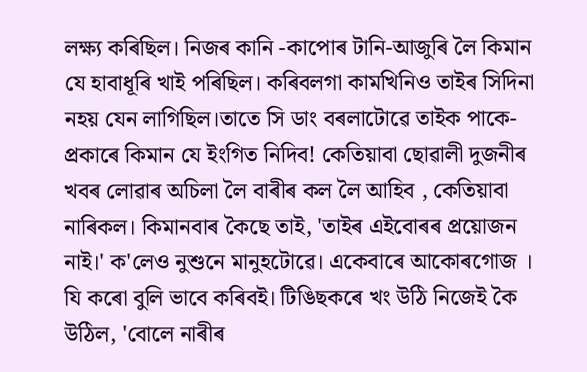লক্ষ্য কৰিছিল। নিজৰ কানি -কাপোৰ টানি-আজুৰি লৈ কিমান যে হাবাধূৰি খাই পৰিছিল। কৰিবলগা কামখিনিও তাইৰ সিদিনা নহয় যেন লাগিছিল।তাতে সি ডাং বৰলাটোৱে তাইক পাকে-প্ৰকাৰে কিমান যে ইংগিত নিদিব! কেতিয়াবা ছোৱালী দুজনীৰ খবৰ লোৱাৰ অচিলা লৈ বাৰীৰ কল লৈ আহিব , কেতিয়াবা নাৰিকল। কিমানবাৰ কৈছে তাই, 'তাইৰ এইবোৰৰ প্ৰয়োজন নাই।' ক'লেও নুশুনে মানুহটোৱে। একেবাৰে আকোৰগোজ । যি কৰো বুলি ভাবে কৰিবই। টিঙিছকৰে খং উঠি নিজেই কৈ উঠিল, 'বোলে নাৰীৰ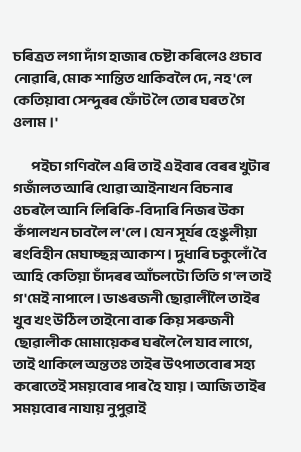চৰিত্ৰত লগা দাঁগ হাজাৰ চেষ্টা কৰিলেও গুচাব নোৱাৰি, মোক শান্তিত থাকিবলৈ দে, নহ'লে কেতিয়াবা সেন্দুৰৰ ফোঁট লৈ তোৰ ঘৰত গৈ ওলাম।'

        পইচা গণিবলৈ এৰি তাই এইবাৰ বেৰৰ খুটাৰ গজাঁলত আৰি থোৱা আইনাখন বিচনাৰ ওচৰলৈ আনি লিৰিকি-বিদাৰি নিজৰ উকা কঁপালখন চাবলৈ ল'লে। যেন সূৰ্যৰ হেঙুলীয়া ৰংবিহীন মেঘাচ্ছন্ন আকাশ। দুধাৰি চকুলোঁ বৈ আহি কেতিয়া চাঁদৰৰ আঁচলটো তিতি গ'ল তাই গ'মেই নাপালে। ডাঙৰজনী ছোৱালীলৈ তাইৰ খুব খং উঠিল তাইনো বাৰু কিয় সৰুজনী ছোৱালীক মোমায়েকৰ ঘৰলৈ লৈ যাব লাগে, তাই থাকিলে অন্ততঃ তাইৰ উৎপাতবোৰ সহ্য কৰোতেই সময়বোৰ পাৰ হৈ যায়। আজি তাইৰ সময়বোৰ নাযায় নুপুৱাই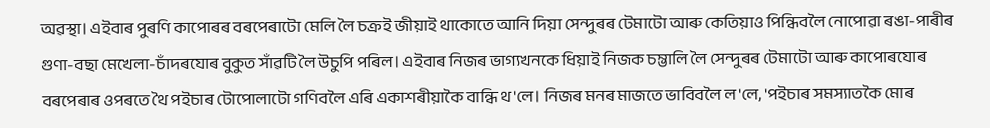অৱস্থা। এইবাৰ পুৰণি কাপোৰৰ বৰপেৰাটো মেলি লৈ চক্ৰই জীয়াই থাকোতে আনি দিয়া সেন্দুৰৰ টেমাটো আৰু কেতিয়াও পিন্ধিবলৈ নোপোৱা ৰঙা-পাৰীৰ গুণা-বছা মেখেলা-চাঁদৰযোৰ বুকুত সাঁৱটি লৈ উচুপি পৰিল। এইবাৰ নিজৰ ভাগ্যখনকে ধিয়াই নিজক চম্ভালি লৈ সেন্দুৰৰ টেমাটো আৰু কাপোৰযোৰ বৰপেৰাৰ ওপৰতে থৈ পইচাৰ টোপোলাটো গণিবলৈ এৰি একাশৰীয়াকৈ বান্ধি থ'লে। নিজৰ মনৰ মাজতে ভাবিবলৈ ল'লে, 'পইচাৰ সমস্যাতকৈ মোৰ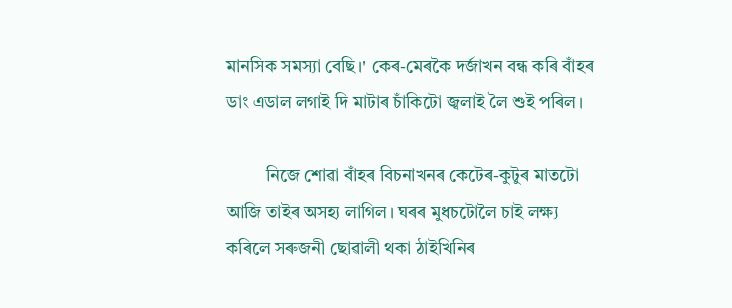মানসিক সমস্যা বেছি।' কেৰ-মেৰকৈ দৰ্জাখন বন্ধ কৰি বাঁহৰ ডাং এডাল লগাই দি মাটাৰ চাঁকিটো জ্বলাই লৈ শুই পৰিল।

         নিজে শোৱা বাঁহৰ বিচনাখনৰ কেটেৰ-কুটুৰ মাতটো আজি তাইৰ অসহ্য লাগিল। ঘৰৰ মুধচটোলৈ চাই লক্ষ্য কৰিলে সৰুজনী ছোৱালী থকা ঠাইখিনিৰ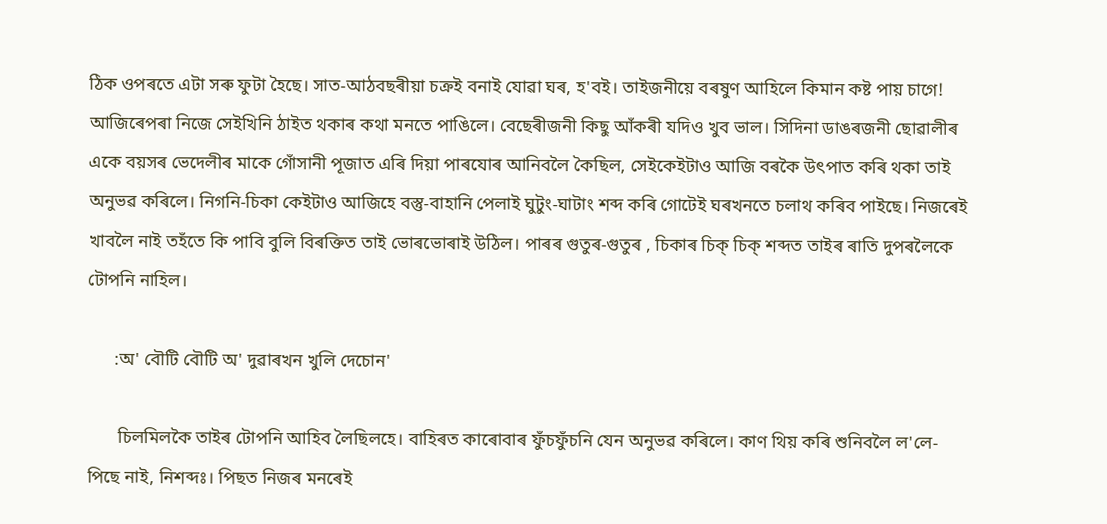ঠিক ওপৰতে এটা সৰু ফুটা হৈছে। সাত-আঠবছৰীয়া চক্ৰই বনাই যোৱা ঘৰ, হ'বই। তাইজনীয়ে বৰষুণ আহিলে কিমান কষ্ট পায় চাগে! আজিৰেপৰা নিজে সেইখিনি ঠাইত থকাৰ কথা মনতে পাঙিলে। বেছেৰীজনী কিছু আঁকৰী যদিও খুব ভাল। সিদিনা ডাঙৰজনী ছোৱালীৰ একে বয়সৰ ভেদেলীৰ মাকে গোঁসানী পূজাত এৰি দিয়া পাৰযোৰ আনিবলৈ কৈছিল, সেইকেইটাও আজি বৰকৈ উৎপাত কৰি থকা তাই অনুভৱ কৰিলে। নিগনি-চিকা কেইটাও আজিহে বস্তু-বাহানি পেলাই ঘুটুং-ঘাটাং শব্দ কৰি গোটেই ঘৰখনতে চলাথ কৰিব পাইছে। নিজৰেই খাবলৈ নাই তহঁতে কি পাবি বুলি বিৰক্তিত তাই ভোৰভোৰাই উঠিল। পাৰৰ গুতুৰ-গুতুৰ , চিকাৰ চিক্‌ চিক্‌ শব্দত তাইৰ ৰাতি দুপৰলৈকে টোপনি নাহিল।

      :অ' বৌটি বৌটি অ' দুৱাৰখন খুলি দেচোন'

       চিলমিলকৈ তাইৰ টোপনি আহিব লৈছিলহে। বাহিৰত কাৰোবাৰ ফুঁচফুঁচনি যেন অনুভৱ কৰিলে। কাণ থিয় কৰি শুনিবলৈ ল'লে- পিছে নাই, নিশব্দঃ। পিছত নিজৰ মনৰেই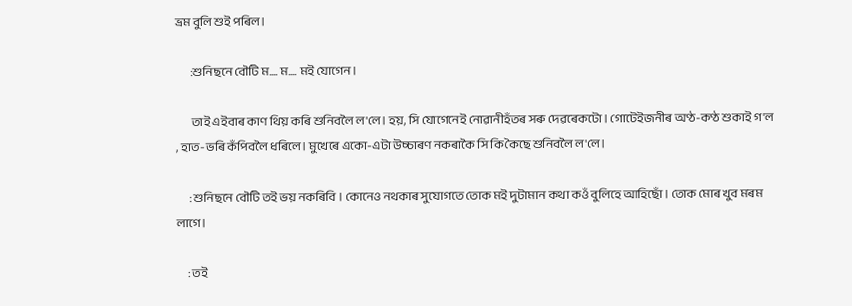ভ্ৰম বুলি শুই পৰিল।

       :শুনিছনে বৌটি ম.... ম.... মই যোগেন।

       তাই এইবাৰ কাণ থিয় কৰি শুনিবলৈ ল'লে। হয়, সি যোগেনেই নোৱানীহঁতৰ সৰু দেৱৰেকটো। গোটেইজনীৰ অণ্ঠ-কণ্ঠ শুকাই গ'ল , হাত-ভৰি কঁপিবলৈ ধৰিলে। মুখেৰে একো-এটা উচ্চাৰণ নকৰাকৈ সি কি কৈছে শুনিবলৈ ল'লে।

      : শুনিছনে বৌটি তই ভয় নকৰিবি । কোনেও নথকাৰ সুযোগতে তোক মই দুটামান কথা কওঁ বুলিহে আহিছোঁ। তোক মোৰ খুব মৰম লাগে।

     : তই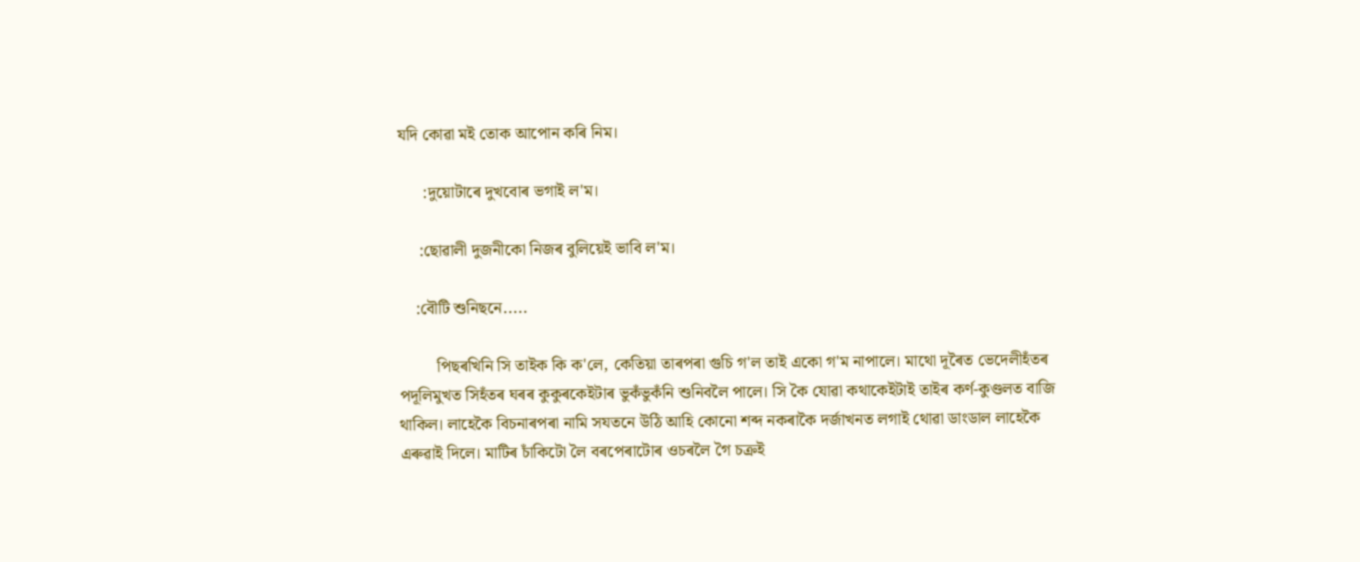যদি কোৱা মই তোক আপোন কৰি নিম।

      :দুয়োটাৰে দুখবোৰ ভগাই ল'ম।

     :ছোৱালী দুজনীকো নিজৰ বুলিয়েই ভাবি ল'ম।

    :বৌটি শুনিছনে.....

         পিছৰখিনি সি তাইক কি ক'লে, কেতিয়া তাৰপৰা গুচি গ'ল তাই একো গ'ম নাপালে। মাথো দূৰৈত ভেদেলীহঁতৰ পদূলিমুখত সিহঁতৰ ঘৰৰ কুকুৰকেইটাৰ ভুকঁভুকঁনি শুনিবলৈ পালে। সি কৈ যোৱা কথাকেইটাই তাইৰ কৰ্ণ-কুণ্ডলত বাজি থাকিল। লাহেকৈ বিচনাৰপৰা নামি সযতনে উঠি আহি কোনো শব্দ নকৰাকৈ দৰ্জাখনত লগাই থোৱা ডাংডাল লাহেকৈ এৰুৱাই দিলে। মাটিৰ চাঁকিটো লৈ বৰপেৰাটোৰ ওচৰলৈ গৈ চক্ৰই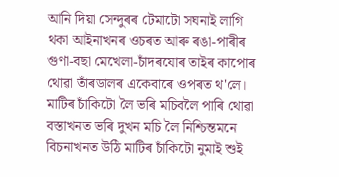আনি দিয়া সেন্দুৰৰ টেমাটো সঘনাই লাগি থকা আইনাখনৰ ওচৰত আৰু ৰঙা-পাৰীৰ গুণা-বছা মেখেলা-চাঁদৰযোৰ তাইৰ কাপোৰ থোৱা তাঁৰডালৰ একেবাৰে ওপৰত থ'লে। মাটিৰ চাঁকিটো লৈ ভৰি মচিবলৈ পাৰি থোৱা বস্তাখনত ভৰি দুখন মচি লৈ নিশ্চিন্তমনে বিচনাখনত উঠি মাটিৰ চাঁকিটো নুমাই শুই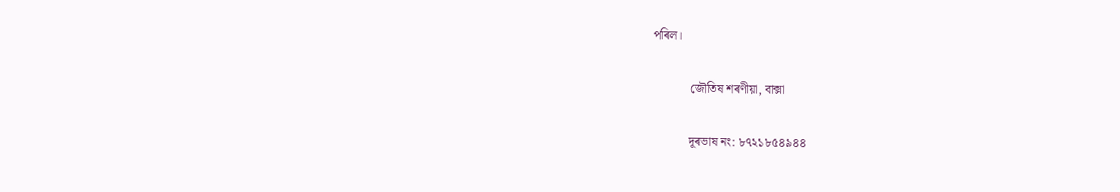পৰিল।

            জৌতিষ শৰণীয়া, বাক্সা

            দূৰভাষ নং: ৮৭২১৮৫৪৯৪৪